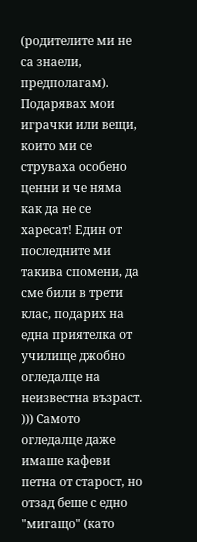(родителите ми не са знаели, предполагам). Подарявах мои играчки или вещи, които ми се струваха особено ценни и че няма как да не се харесат! Един от последните ми такива спомени, да сме били в трети клас, подарих на една приятелка от училище джобно огледалце на неизвестна възраст.
))) Самото огледалце даже имаше кафеви петна от старост, но отзад беше с едно "мигащо" (като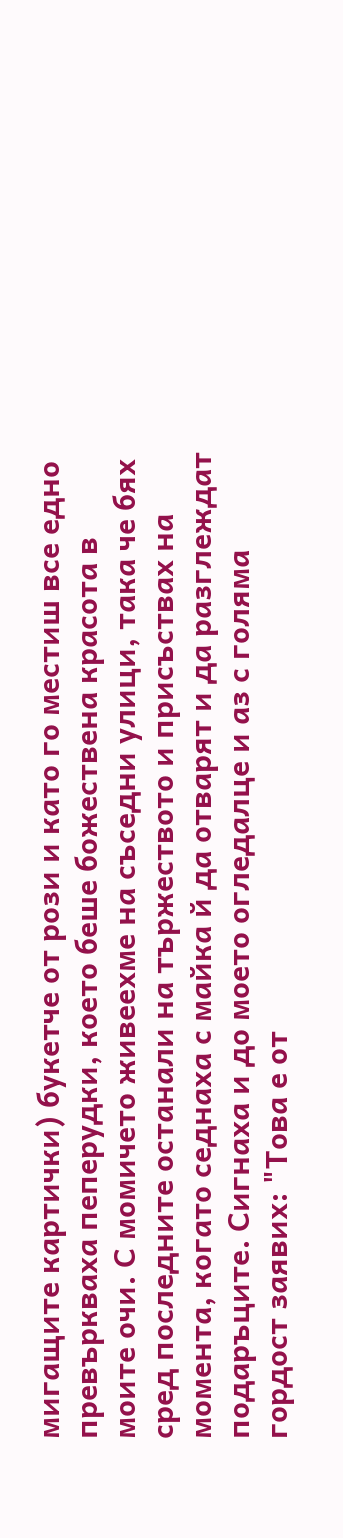мигащите картички) букетче от рози и като го местиш все едно превъркваха пеперудки, което беше божествена красота в моите очи. С момичето живеехме на съседни улици, така че бях сред последните останали на тържеството и присъствах на момента, когато седнаха с майка й да отварят и да разглеждат подаръците. Сигнаха и до моето огледалце и аз с голяма гордост заявих: "Това е от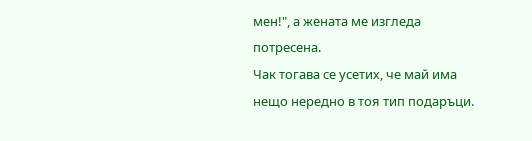мен!", а жената ме изгледа потресена.
Чак тогава се усетих, че май има нещо нередно в тоя тип подаръци.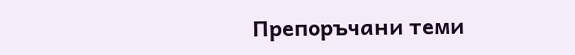Препоръчани теми